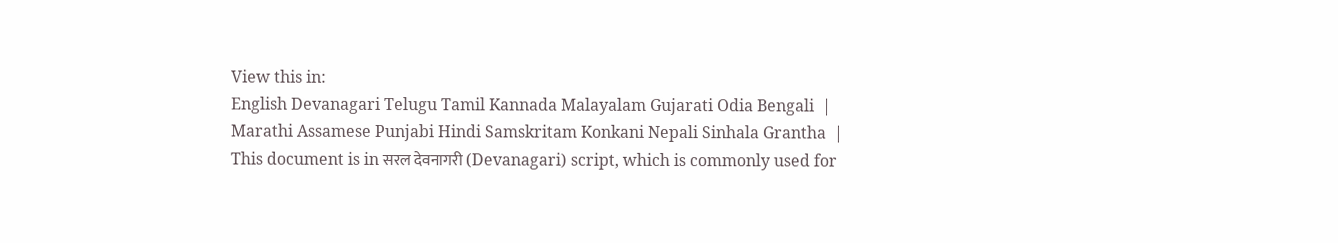View this in:
English Devanagari Telugu Tamil Kannada Malayalam Gujarati Odia Bengali  |
Marathi Assamese Punjabi Hindi Samskritam Konkani Nepali Sinhala Grantha  |
This document is in सरल देवनागरी (Devanagari) script, which is commonly used for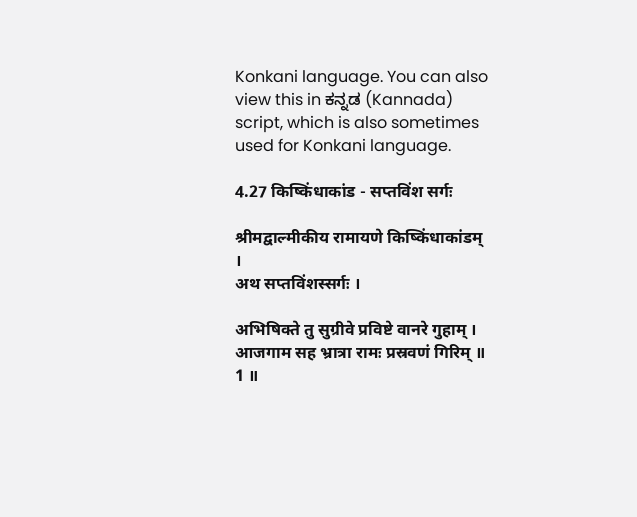Konkani language. You can also view this in ಕನ್ನಡ (Kannada) script, which is also sometimes used for Konkani language.

4.27 किष्किंधाकांड - सप्तविंश सर्गः

श्रीमद्वाल्मीकीय रामायणे किष्किंधाकांडम् ।
अथ सप्तविंशस्सर्गः ।

अभिषिक्ते तु सुग्रीवे प्रविष्टे वानरे गुहाम् ।
आजगाम सह भ्रात्रा रामः प्रस्रवणं गिरिम् ॥ 1 ॥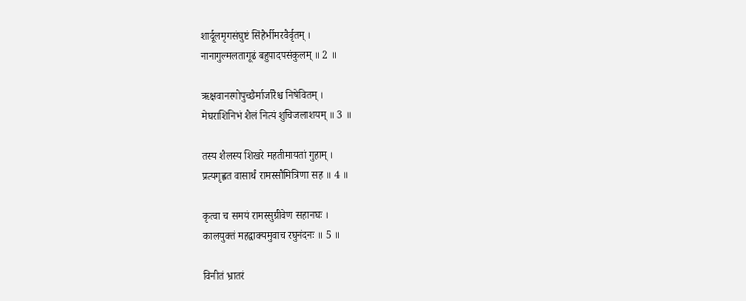शार्दूलमृगसंघुष्टं सिंहैर्भीमरवैर्वृतम् ।
नानागुल्मलतागूढं बहुपादपसंकुलम् ॥ 2 ॥

ऋक्षवानरगोपुच्छैर्मार्जारैश्च निषेवितम् ।
मेघराशिनिभं शैलं नित्यं शुचिजलाशयम् ॥ 3 ॥

तस्य शैलस्य शिखरे महतीमायतां गुहाम् ।
प्रत्यगृह्णत वासार्थं रामस्सौमित्रिणा सह ॥ 4 ॥

कृत्वा च समयं रामस्सुग्रीवेण सहानघः ।
कालयुक्तं महद्वाक्यमुवाच रघुनंदनः ॥ 5 ॥

विनीतं भ्रातरं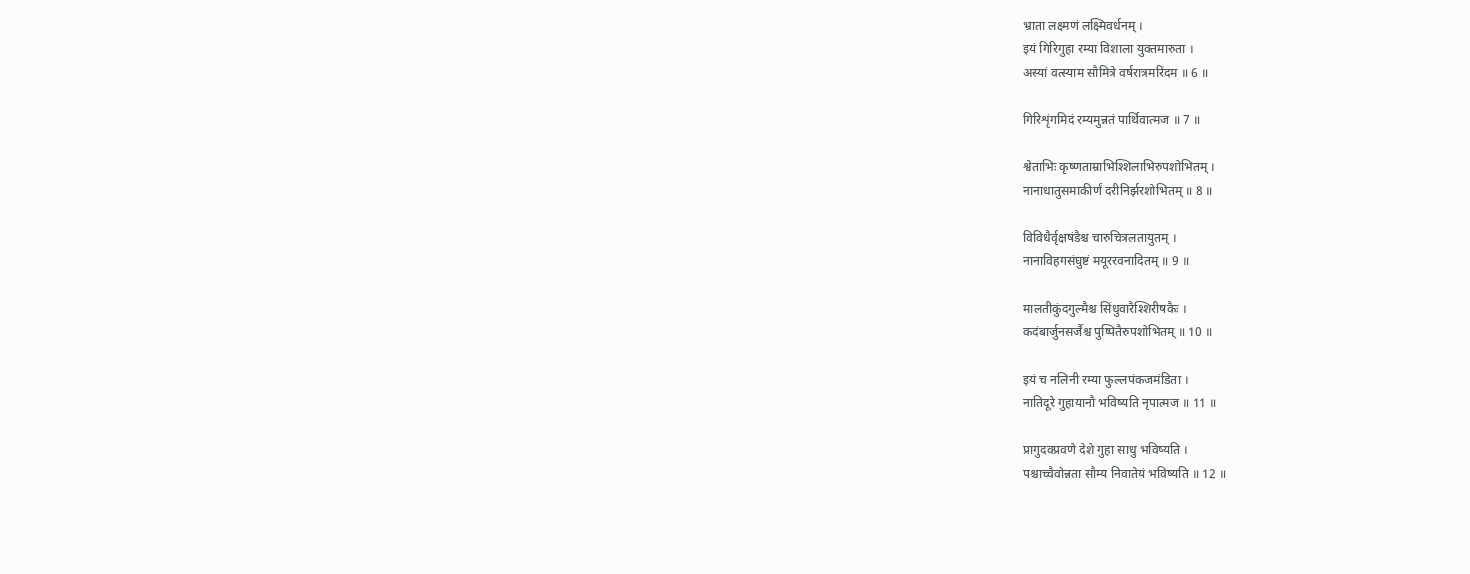भ्राता लक्ष्मणं लक्ष्मिवर्धनम् ।
इयं गिरिगुहा रम्या विशाला युक्तमारुता ।
अस्यां वत्स्याम सौमित्रे वर्षरात्रमरिंदम ॥ 6 ॥

गिरिशृंगमिदं रम्यमुन्नतं पार्थिवात्मज ॥ 7 ॥

श्वेताभिः कृष्णताम्राभिश्शिलाभिरुपशोभितम् ।
नानाधातुसमाकीर्णं दरीनिर्झरशोभितम् ॥ 8 ॥

विविधैर्वृक्षषंडैश्च चारुचित्रलतायुतम् ।
नानाविहगसंघुष्टं मयूररवनादितम् ॥ 9 ॥

मालतीकुंदगुल्मैश्च सिंधुवारैश्शिरीषकैः ।
कदंबार्जुनसर्जैश्च पुष्पितैरुपशोभितम् ॥ 10 ॥

इयं च नलिनी रम्या फुल्लपंकजमंडिता ।
नातिदूरे गुहायानौ भविष्यति नृपात्मज ॥ 11 ॥

प्रागुदक्प्रवणे देशे गुहा साधु भविष्यति ।
पश्चाच्चैवोन्नता सौम्य निवातेयं भविष्यति ॥ 12 ॥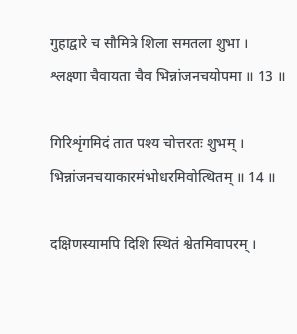गुहाद्वारे च सौमित्रे शिला समतला शुभा ।
श्लक्ष्णा चैवायता चैव भिन्नांजनचयोपमा ॥ 13 ॥

गिरिशृंगमिदं तात पश्य चोत्तरतः शुभम् ।
भिन्नांजनचयाकारमंभोधरमिवोत्थितम् ॥ 14 ॥

दक्षिणस्यामपि दिशि स्थितं श्वेतमिवापरम् ।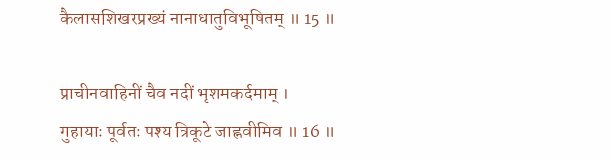कैलासशिखरप्रख्यं नानाधातुविभूषितम् ॥ 15 ॥

प्राचीनवाहिनीं चैव नदीं भृशमकर्दमाम् ।
गुहायाः पूर्वतः पश्य त्रिकूटे जाह्नवीमिव ॥ 16 ॥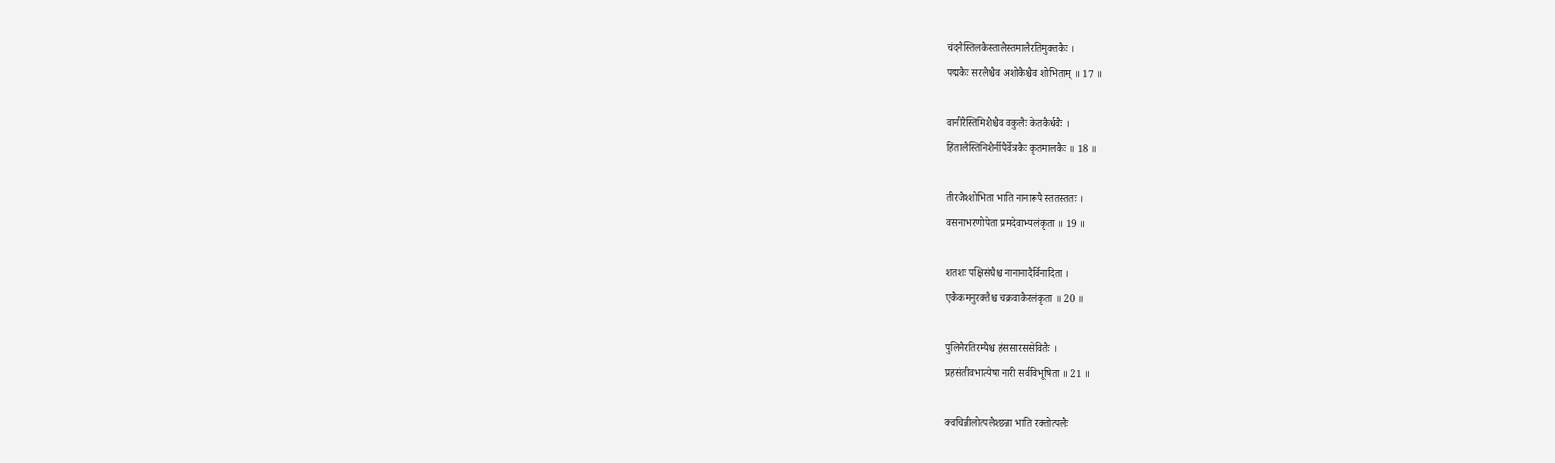चंदनैस्तिलकैस्तालैस्तमालैरतिमुक्तकैः ।
पद्मकैः सरलैश्चैव अशोकैश्चैव शोभिताम् ॥ 17 ॥

वानीरैस्तिमिशैश्चैव वकुलैः केतकैर्धवैः ।
हिंतालैस्तिनिशैर्नीपैर्वेत्रकैः कृतमालकैः ॥ 18 ॥

तीरजैश्शोभिता भाति नानारूपै स्ततस्ततः ।
वसनाभरणोपेता प्रमदेवाभ्यलंकृता ॥ 19 ॥

शतशः पक्षिसंघैश्च नानानादैर्विनादिता ।
एकैकमनुरक्तैश्च चक्रवाकैरलंकृता ॥ 20 ॥

पुलिनैरतिरम्यैश्च हंससारससेवितैः ।
प्रहसंतीवभात्येषा नारी सर्वविभूषिता ॥ 21 ॥

क्वचिन्नीलोत्पलैश्छन्ना भाति रक्तोत्पलैः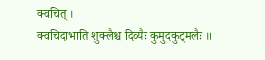क्वचित् ।
क्वचिदाभाति शुक्लैश्च दिव्यैः कुमुदकुट्मलैः ॥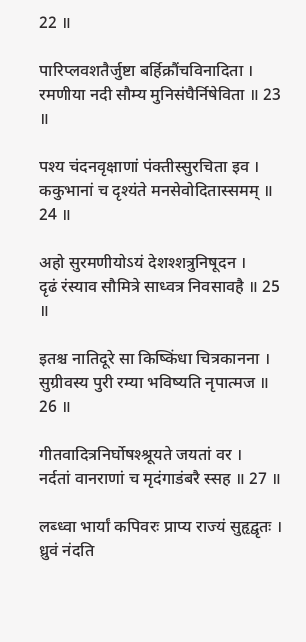22 ॥

पारिप्लवशतैर्जुष्टा बर्हिक्रौंचविनादिता ।
रमणीया नदी सौम्य मुनिसंघैर्निषेविता ॥ 23 ॥

पश्य चंदनवृक्षाणां पंक्तीस्सुरचिता इव ।
ककुभानां च दृश्यंते मनसेवोदितास्समम् ॥ 24 ॥

अहो सुरमणीयोऽयं देशश्शत्रुनिषूदन ।
दृढं रंस्याव सौमित्रे साध्वत्र निवसावहै ॥ 25 ॥

इतश्च नातिदूरे सा किष्किंधा चित्रकानना ।
सुग्रीवस्य पुरी रम्या भविष्यति नृपात्मज ॥ 26 ॥

गीतवादित्रनिर्घोषश्श्रूयते जयतां वर ।
नर्दतां वानराणां च मृदंगाडंबरै स्सह ॥ 27 ॥

लब्ध्वा भार्यां कपिवरः प्राप्य राज्यं सुहृद्वृतः ।
ध्रुवं नंदति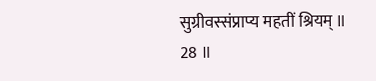सुग्रीवस्संप्राप्य महतीं श्रियम् ॥ 28 ॥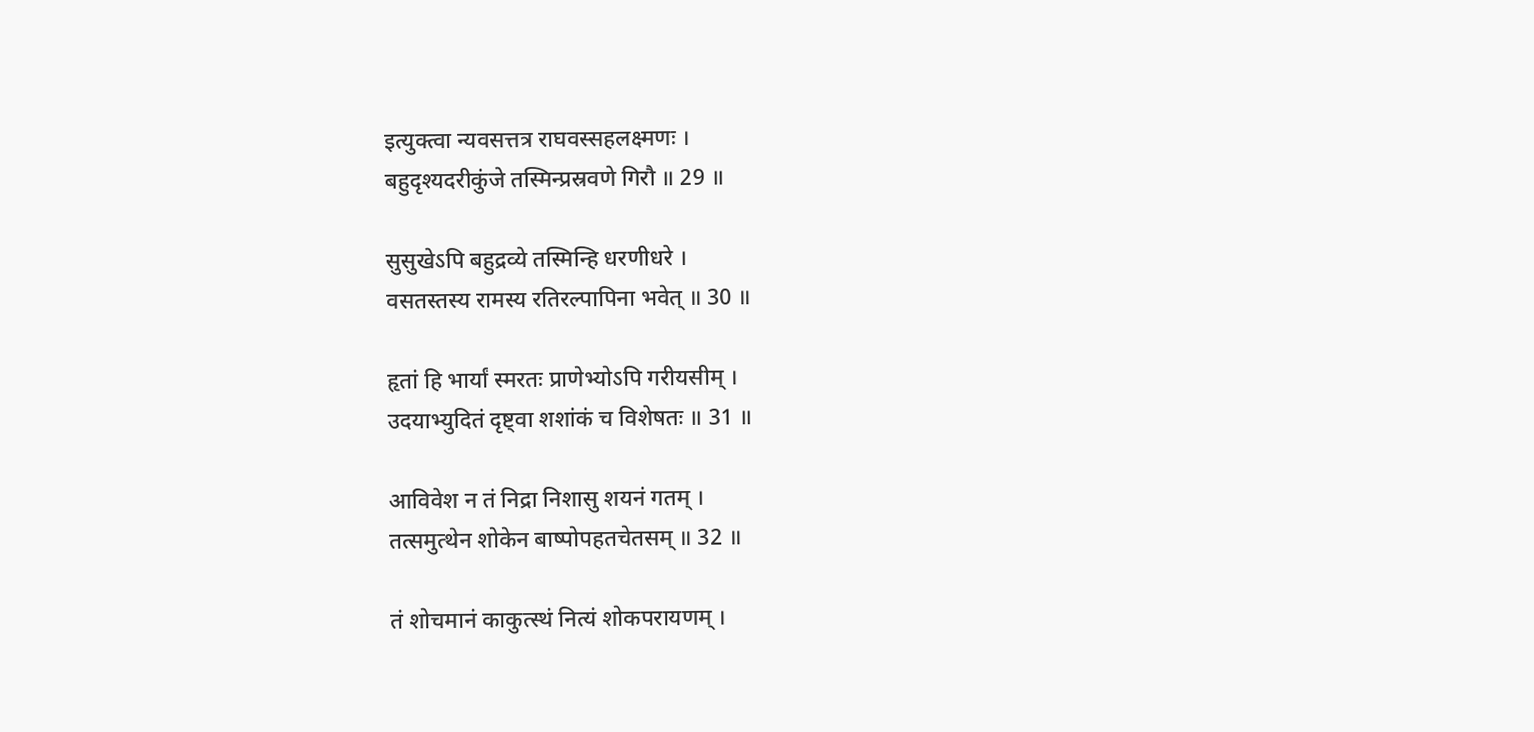इत्युक्त्वा न्यवसत्तत्र राघवस्सहलक्ष्मणः ।
बहुदृश्यदरीकुंजे तस्मिन्प्रस्रवणे गिरौ ॥ 29 ॥

सुसुखेऽपि बहुद्रव्ये तस्मिन्हि धरणीधरे ।
वसतस्तस्य रामस्य रतिरल्पापिना भवेत् ॥ 30 ॥

हृतां हि भार्यां स्मरतः प्राणेभ्योऽपि गरीयसीम् ।
उदयाभ्युदितं दृष्ट्वा शशांकं च विशेषतः ॥ 31 ॥

आविवेश न तं निद्रा निशासु शयनं गतम् ।
तत्समुत्थेन शोकेन बाष्पोपहतचेतसम् ॥ 32 ॥

तं शोचमानं काकुत्स्थं नित्यं शोकपरायणम् ।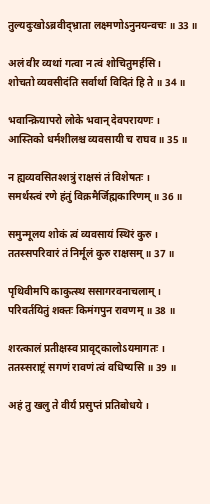तुल्यदुःखोऽब्रवीद्भ्राता लक्ष्मणोऽनुनयन्वचः ॥ 33 ॥

अलं वीर व्यथां गत्वा न त्वं शोचितुमर्हसि ।
शोचतो व्यवसीदंति सर्वार्था विदितं हि ते ॥ 34 ॥

भवान्क्रियापरो लोके भवान् देवपरायणः ।
आस्तिको धर्मशीलश्च व्यवसायी च राघव ॥ 35 ॥

न ह्यव्यवसितश्शत्रुं राक्षसं तं विशेषतः ।
समर्थस्त्वं रणे हंतुं विक्रमैर्जिह्मकारिणम् ॥ 36 ॥

समुन्मूलय शोकं त्वं व्यवसायं स्थिरं कुरु ।
ततस्सपरिवारं तं निर्मूलं कुरु राक्षसम् ॥ 37 ॥

पृथिवीमपि काकुत्स्थ ससागरवनाचलाम् ।
परिवर्तयितुं शक्तः किमंगपुन रावणम् ॥ 38 ॥

शरत्कालं प्रतीक्षस्व प्रावृट्कालोऽयमागतः ।
ततस्सराष्ट्रं सगणं रावणं त्वं वधिष्यसि ॥ 39 ॥

अहं तु खलु ते वीर्यं प्रसुप्तं प्रतिबोधये ।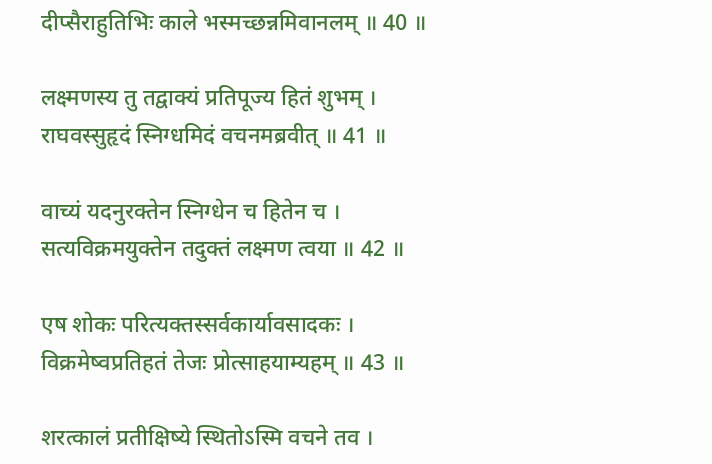दीप्सैराहुतिभिः काले भस्मच्छन्नमिवानलम् ॥ 40 ॥

लक्ष्मणस्य तु तद्वाक्यं प्रतिपूज्य हितं शुभम् ।
राघवस्सुहृदं स्निग्धमिदं वचनमब्रवीत् ॥ 41 ॥

वाच्यं यदनुरक्तेन स्निग्धेन च हितेन च ।
सत्यविक्रमयुक्तेन तदुक्तं लक्ष्मण त्वया ॥ 42 ॥

एष शोकः परित्यक्तस्सर्वकार्यावसादकः ।
विक्रमेष्वप्रतिहतं तेजः प्रोत्साहयाम्यहम् ॥ 43 ॥

शरत्कालं प्रतीक्षिष्ये स्थितोऽस्मि वचने तव ।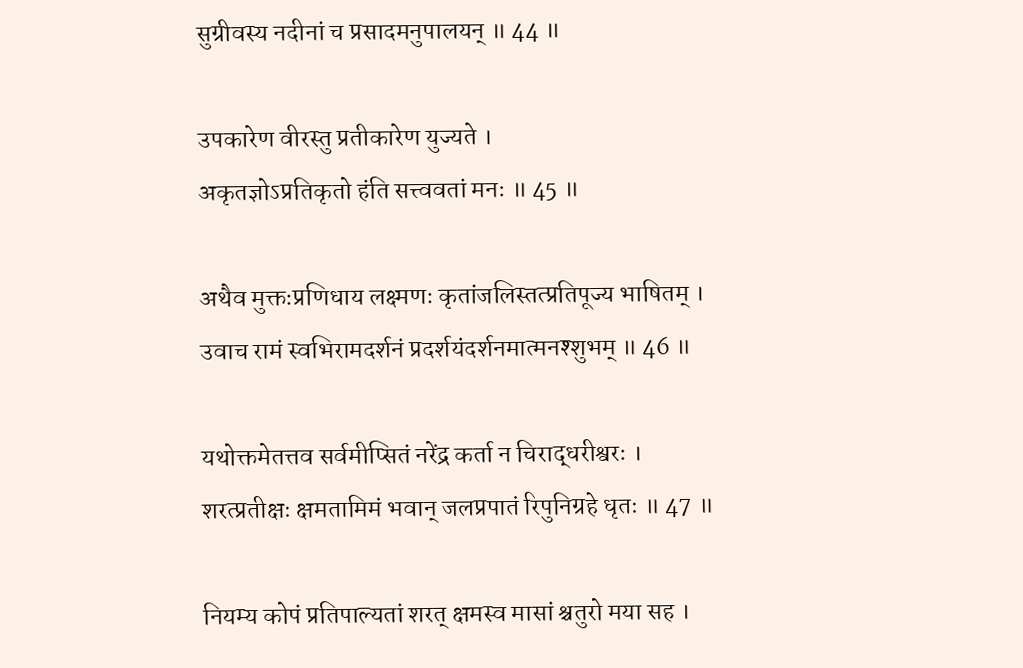सुग्रीवस्य नदीनां च प्रसादमनुपालयन् ॥ 44 ॥

उपकारेण वीरस्तु प्रतीकारेण युज्यते ।
अकृतज्ञोऽप्रतिकृतो हंति सत्त्ववतां मनः ॥ 45 ॥

अथैव मुक्तःप्रणिधाय लक्ष्मणः कृतांजलिस्तत्प्रतिपूज्य भाषितम् ।
उवाच रामं स्वभिरामदर्शनं प्रदर्शयंदर्शनमात्मनश्शुभम् ॥ 46 ॥

यथोक्तमेतत्तव सर्वमीप्सितं नरेंद्र कर्ता न चिराद्धरीश्वरः ।
शरत्प्रतीक्षः क्षमतामिमं भवान् जलप्रपातं रिपुनिग्रहे धृतः ॥ 47 ॥

नियम्य कोपं प्रतिपाल्यतां शरत् क्षमस्व मासां श्चतुरो मया सह ।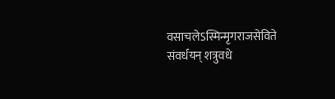वसाचलेऽस्मिन्मृगराजसेविते संवर्धयन् शत्रुवधे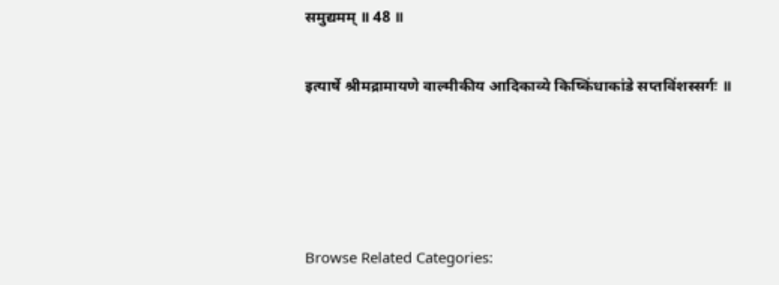समुद्यमम् ॥ 48 ॥

इत्यार्षे श्रीमद्रामायणे वाल्मीकीय आदिकाव्ये किष्किंधाकांडे सप्तविंशस्सर्गः ॥




Browse Related Categories: